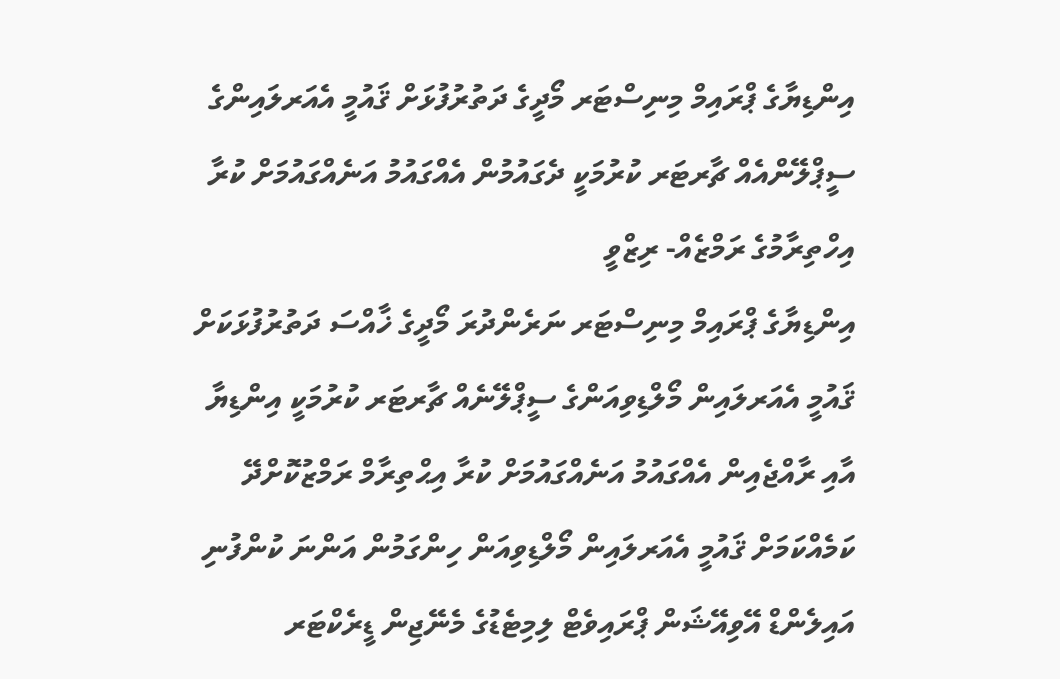އިންޑިޔާގެ ޕްރައިމް މިނިސްޓަރ މޯދީގެ ދަތުރުފުޅަށް ޤައުމީ އެއަރލައިންގެ ސީޕްލޭންއެއް ޗާރޓަރ ކުރުމަކީ ދެގައުމުން އެއްގައުމު އަނެއްގައުމަށް ކުރާ އިހްތިރާމުގެ ރަމްޒެއް- ރިޒްވީ
އިންޑިޔާގެ ޕްރައިމް މިނިސްޓަރ ނަރެންދުރަ މޯދީގެ ޚާއްސަ ދަތުރުފުޅަކަށް ޤައުމީ އެއަރލައިން މޯލްޑިވިއަންގެ ސީޕްލޭނެއް ޗާރޓަރ ކުރުމަކީ އިންޑިޔާ އާއި ރާއްޖެއިން އެއްގައުމު އަނެއްގައުމަށް ކުރާ އިޙްތިރާމް ރަމްޒުކޮށްދޭ ކަމެއްކަމަށް ޤައުމީ އެއަރލައިން މޯލްޑިވިއަން ހިންގަމުން އަންނަ ކުންފުނި އައިލެންޑް އޭވިއޭޝަން ޕްރައިވެޓް ލިމިޓެޑުގެ މެނޭޖިން ޑީރެކްޓަރ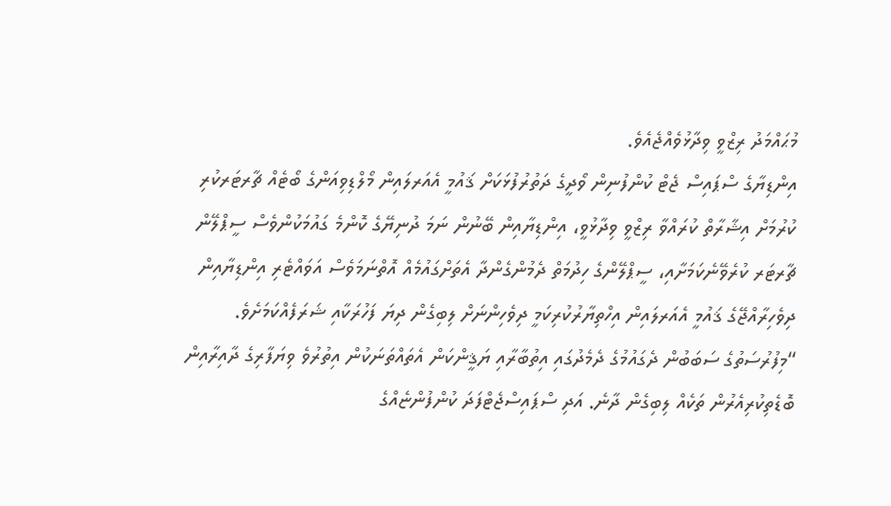މުޙައްމަދު ރިޒްވީ ވިދާޅުވެއްޖެއެވެ.
އިންޑިޔާގެ ސްޕައިސް ޖެޓް ކުންފުނިން ވޯދީގެ ދަތުރުފުޅަކަށް ޤައުމީ އެއަރލައިން މޯލްޑިވިއަންގެ ބޯޓެއް ޗާރޓަރކުރި ކުރުމަށް އިޝާރާތް ކުރައްވާ ރިޒްވީ ވިދާޅުވީ، އިންޑިޔާއިން ބޭނުން ނަމަ ދުނިޔޭގެ ކޮންމެ ގައުމަކުންވެސް ސީޕްލޭން ޗާރޓަރ ކުރެވޭނެކަމަށާއި، ސީޕްލޭންގެ ހިދުމަތް ދެމުންގެންދާ އެތަށްގައުމެއް އޮތްނަމަވެސް އަވައްޓެރި އިންޑިޔާއިން ދިވެހިރާއްޖޭގެ ޤައުމީ އެއަރލައިން އިހްތިޔާރުކުރިކަމީ ދިވެހިންނަށް ލިބިގެން ދިޔަ ފަހުރަކާއި ޝަރަފެއްކަމަށެވެ.
“މިފުރުސަތުގެ ސަބަބުން ދެގައުމުގެ ދެމެދުގައި އިތުބާރާއި ޔަޤީންކަން އެތައްތަނަކުން އިތުރުވެ ވިޔަފާރިގެ ދާއިރާއިން ބޮޑެތިކުރިއެރުން ތަކެއް ލިބިގެން ދާނެ. އަދި ސްޕައިސްޖެޓްފަދަ ކުންފުންޏެއްގެ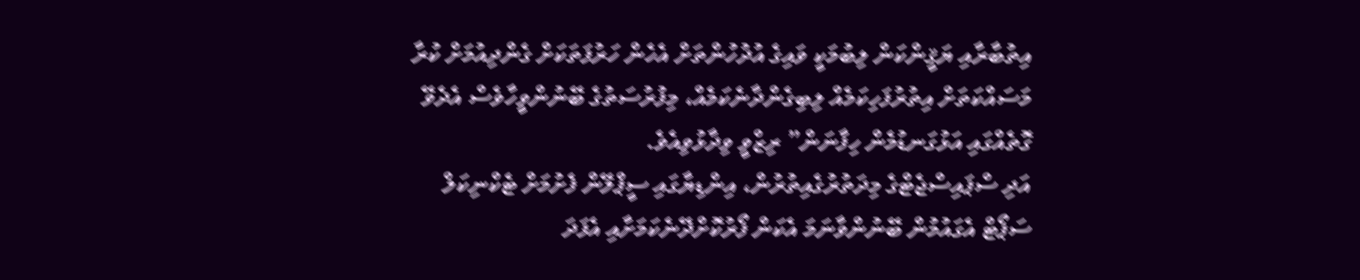އިތުބާރާއި ޔަޤީންކަން ލިބުމަކީ ވައިގެ އުދުހުންތަށް އެހެން ހަރުފަތަކަށް ގެންދިއުމަށް ކުރާ މަސައްކަތަށް އިތުރުފަހިކަމެއް ލިބިގެންދާނެކަމެއް، މިފުރުސަތުގެ ބޭނުންވީހާވެސް އެދެވޭ ގޮތެއްގައި އަޅުގަނޑުމެން ހިފާނަން” ރިޒްވީ ވިދާޅުވިއެވެ.
އަދި ސްޕައިސްޖެޓްގެ މިދަތުރުގެއިތުރުން، އިންޑިޔާގައި ސީޕްލޭން ފެށުމަށް ޓެކްނިކަލް ސަޕޯޓް އެގައުމުން ބޭނުންވާނަމަ އެކަން ފޯރުކޮށްދޭނެކަމަށާއި އެފަދަ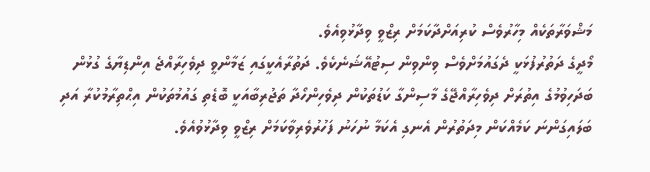މަޝްވަރާތަކެއް މިހާރުވެސް ކުރިއަށްދާކަމަށް ރިޒްވީ ވިދާޅުވިއެވެ.
މޯދީގެ ދަތުރުފުޅަކީ ދެގައުމަށްވެސް ވިންވިން ސިޓުއޭޝަނެކެވެ. ދަތުރާއެކީގައި ޒަމާންވީ ދިވެހިރާއްޖެ އިންޑިޔާގެ ގުޅުން ބަދަހިވުމުގެ އިތުރަށް ދިވެހިރާއްޖޭގެ މާސިންގާ ކަޑުތަކުން ދިވެހިންހޯދާ ތަޖުރިބާއަކީ ބޮޑެތި ގައުމުތަކުން އިޙްތިރާމުކުރާ އަދި ބަލައިގަންނަ ކަމެއްކަން މިދަތުރުން އެނގި އެކަމާ ނުހަނު ފަހުރުވެރިވާކަމަށް ރިޒްވީ ވިދާޅުވުއެވެ.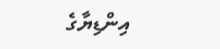އިންޑިޔާގެ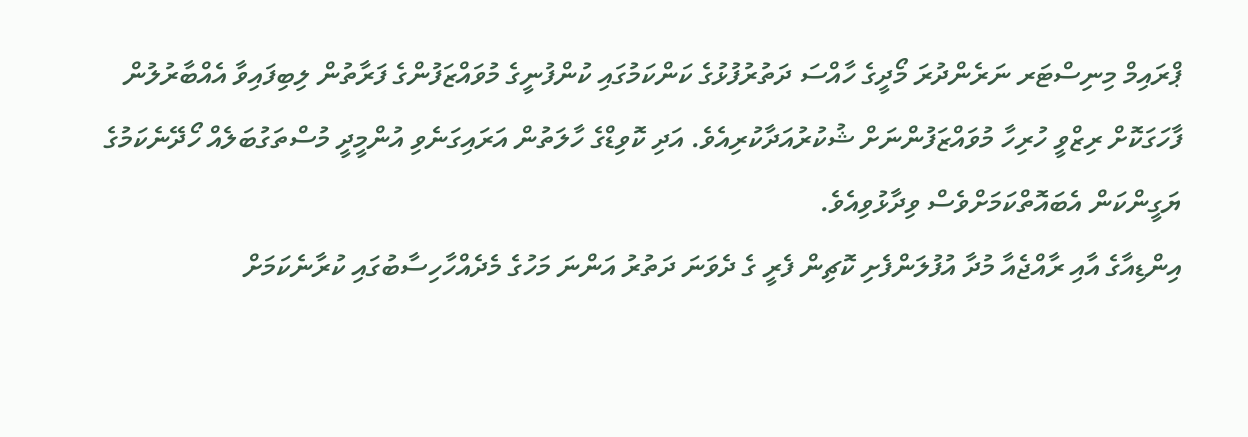ޕްރައިމް މިނިސްޓަރ ނަރެންދުރަ މޯދީގެ ހާއްސަ ދަތުރުފުޅުގެ ކަންކަމުގައި ކުންފުނީގެ މުވައްޒަފުންގެ ފަރާތުން ލިބިފައިވާ އެއްބާރުލުން ފާހަގަކޮށް ރިޒްވީ ހުރިހާ މުވައްޒަފުންނަށް ޝުކުރުއަދާކުރިއެވެ. އަދި ކޮވިޑްގެ ހާލަތުން އަރައިގަނެވި އުންމީދީ މުސްތަގުބަލެއް ހޯދޭނެކަމުގެ ޔަގީންކަން އެބައޮތްކަމަށްވެސް ވިދާޅުވިއެވެ.
އިންޑިއާގެ އާއި ރާއްޖެއާ މުދާ އުފުލަންފެށި ކޮޗިން ފެރީ ގެ ދެވަނަ ދަތުރު އަންނަ މަހުގެ މެދެއްހާހިސާބުގައި ކުރާނެކަމަށް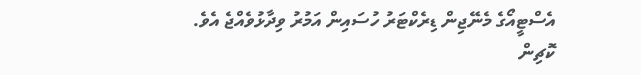އެސްޓީއޯގެ މެނޭޖިން ޑިރެކްޓަރު ހުސައިން އަމުރު ވިދާޅުވެއްޖެ އެވެ.
ކޮޗިން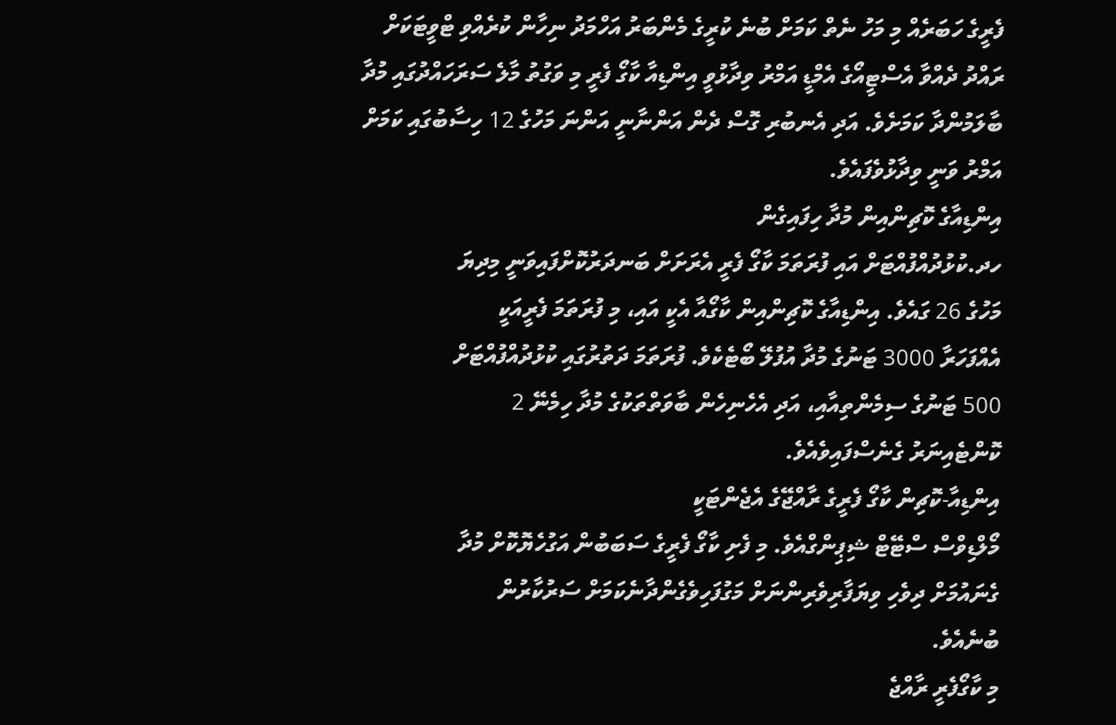ފެރީގެ ހަބަރެއް މި މަހު ނެތް ކަމަށް ބުނެ ކުރީގެ މެންބަރު އަހްމަދު ނިހާން ކުރެއްވި ޓްވީޓަކަށް ރައްދު ދެއްވާ އެސްޓީއޯގެ އެމްޑީ އަމްރު ވިދާޅުވީ އިންޑިއާ ކާގޯ ފެރީ މި ވަގުތު މާލެ ސަރަހައްދުގައި މުދާ ބާލަމުންދާ ކަމަށެވެ. އަދި އެނބުރި ގޮސް ދެން އަންނާނީ އަންނަ މަހުގެ 12 ހިސާބުގައި ކަމަށް އަމްރު ވަނީ ވިދާޅުވެފައެވެ.
އިންޑިއާގެ ކޮޗިންއިން މުދާ ހިފައިގެން
ހދ.ކުޅުދުއްފުއްޓަށް އައި ފުރަތަމަ ކާގޯ ފެރީ އެރަށަށް ބަނދަރުކޮށްފައިވަނީ މިދިޔަ
މަހުގެ 26 ގައެވެ. އިންޑިއާގެ ކޮޗިންއިން ކާގޯއާ އެކީ އައި، މި ފުރަތަމަ ފެރީއަކީ
އެއްފަހަރާ 3000 ޓަނުގެ މުދާ އުފުލޭ ބޯޓެކެވެ. ފުރަތަމަ ދަތުރުގައި ކުޅުދުއްފުއްޓަށް
500 ޓަނުގެ ސިމެންތިއާއި، އަދި އެހެނިހެން ބާވަތްތަކުގެ މުދާ ހިމެނޭ 2
ކޮންޓެއިނަރު ގެނެސްފައިވެއެވެ.
އިންޑިއާ-ކޮޗިން ކާގޯ ފެރީގެ ރާއްޖޭގެ އެޖެންޓަކީ
މޯލްޑިވްސް ސްޓޭޓް ޝިޕިންގްއެވެ. މި ފެށި ކާގޯ ފެރީގެ ސަބަބުން އަގުހެޔޮކޮށް މުދާ
ގެނައުމަށް ދިވެހި ވިޔަފާރިވެރިންނަށް މަގުފަހިވެގެންދާނެކަމަށް ސަރުކާރުން
ބުނެއެވެ.
މި ކާގޯފެރީ ރާއްޖެ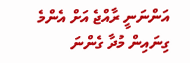އަންނަނީ ރާއްޖެ އަށް އެންމެ ގިނައިން މުދާ ގެންނަ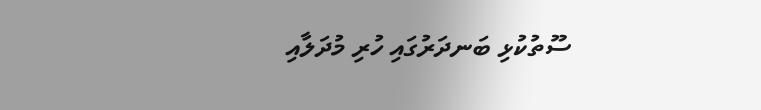ސޫތުކުޅި ބަނދަރުގައި ހުރި މުދަލާއި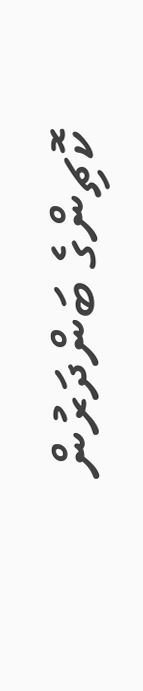ކޮޗިންގެ ބަންދަރުން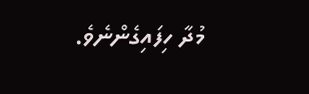މުދާ ހިފައިގެންނެވެ.